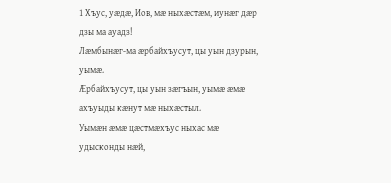1 Хъус, уӕдӕ, Иов, мӕ ныхӕстӕм, иунӕг дӕр дзы ма ауадз!
Лӕмбынӕг-ма ӕрбайхъусут, цы уын дзурын, уымӕ.
Ӕрбайхъусут, цы уын зӕгъын, уымӕ ӕмӕ ахъуыды кӕнут мӕ ныхӕстыл.
Уымӕн ӕмӕ цӕстмӕхъус ныхас мӕ удысконды нӕй,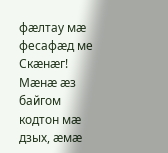фӕлтау мӕ фесафӕд ме Скӕнӕг!
Мӕнӕ ӕз байгом кодтон мӕ дзых, ӕмӕ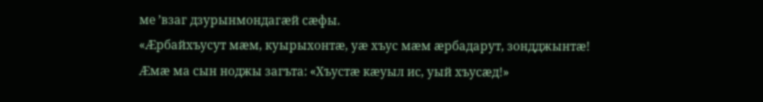ме ’взаг дзурынмондагӕй сӕфы.
«Ӕрбайхъусут мӕм, куырыхонтӕ, уӕ хъус мӕм ӕрбадарут, зондджынтӕ!
Ӕмӕ ма сын ноджы загъта: «Хъустӕ кӕуыл ис, уый хъусӕд!»